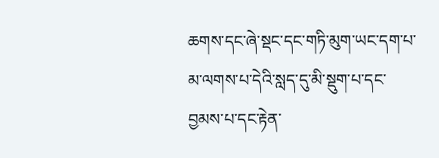ཆགས་དང་ཞེ་སྡང་དང་གཏི་མུག་ཡང་དག་པ་མ་ལགས་པ་དེའི་སླད་དུ་མི་སྡུག་པ་དང་བྱམས་པ་དང་རྟེན་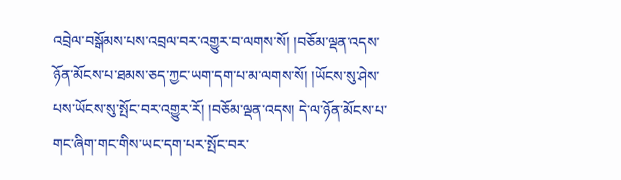འབྲེལ་བསྒོམས་པས་འབྲལ་བར་འགྱུར་བ་ལགས་སོ། །བཅོམ་ལྡན་འདས་ཉོན་མོངས་པ་ཐམས་ཅད་ཀྱང་ཡག་དག་པ་མ་ལགས་སོ། །ཡོངས་སུ་ཤེས་པས་ཡོངས་སུ་སྤོང་བར་འགྱུར་རོ། །བཅོམ་ལྡན་འདས། དེ་ལ་ཉོན་མོངས་པ་གང་ཞིག་གང་གིས་ཡང་དག་པར་སྤོང་བར་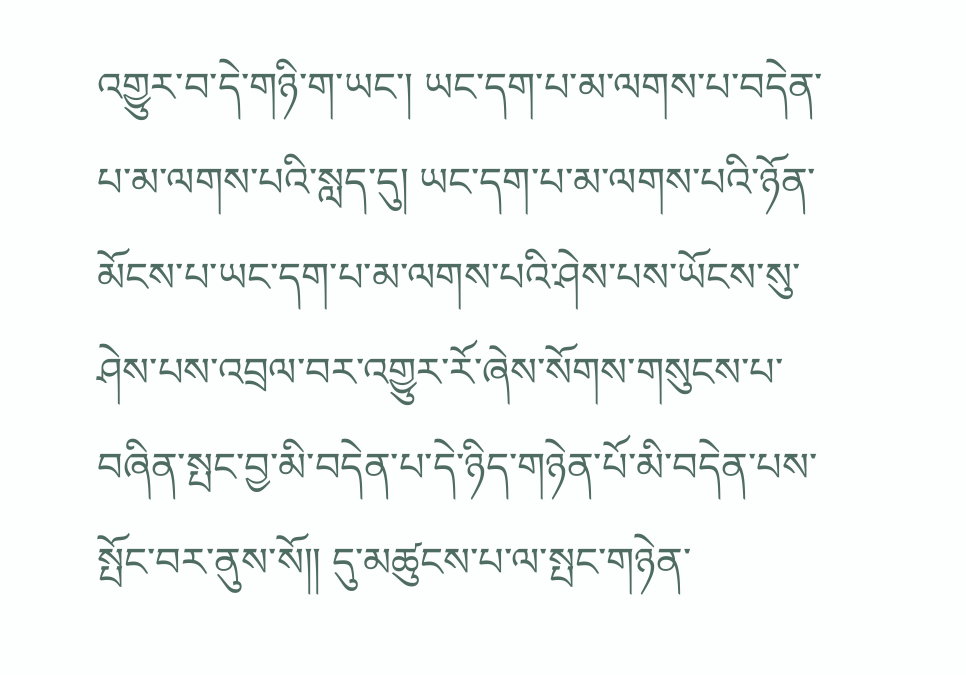འགྱུར་བ་དེ་གཉི་ག་ཡང་། ཡང་དག་པ་མ་ལགས་པ་བདེན་པ་མ་ལགས་པའི་སླད་དུ། ཡང་དག་པ་མ་ལགས་པའི་ཉོན་མོངས་པ་ཡང་དག་པ་མ་ལགས་པའི་ཤེས་པས་ཡོངས་སུ་ཤེས་པས་འབྲལ་བར་འགྱུར་རོ་ཞེས་སོགས་གསུངས་པ་བཞིན་སྤང་བྱ་མི་བདེན་པ་དེ་ཉིད་གཉེན་པོ་མི་བདེན་པས་སྤོང་བར་ནུས་སོ།། དུ་མཚུངས་པ་ལ་སྤང་གཉེན་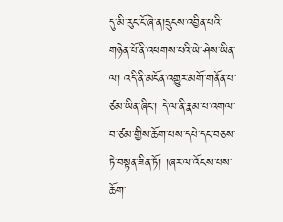དུ་མི་རུང་ངོ་ཞེ་ན།དྲུངས་འབྱིན་པའི་གཉེན་པོ་ནི་འཕགས་པའི་ཡེ་ཤེས་ཡིན་ལ། འདི་ནི་མངོན་འགྱུར་མགོ་གནོན་པ་ཙམ་ཡིན་ཞིང་། དེ་ལ་ནི་རྣམ་པ་འགལ་བ་ཙམ་གྱིས་ཆོག་པས་དཔེ་དང་བཅས་ཏེ་བསྟན་ཟིན་ཏོ། །ཞར་ལ་འོངས་པས་ཆོག་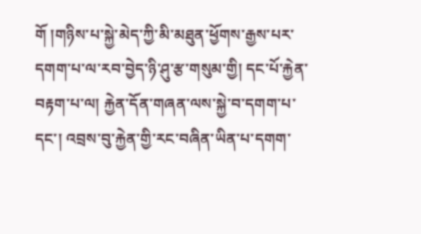གོ །གཉིས་པ་སྐྱེ་མེད་ཀྱི་མི་མཐུན་ཕྱོགས་རྒྱས་པར་དགག་པ་ལ་རབ་བྱེད་ཉི་ཤུ་རྩ་གསུམ་གྱི། དང་པོ་རྐྱེན་བརྟག་པ་ལ། རྐྱེན་དོན་གཞན་ལས་སྐྱེ་བ་དགག་པ་དང་། འབྲས་བུ་རྐྱེན་གྱི་རང་བཞིན་ཡིན་པ་དགག་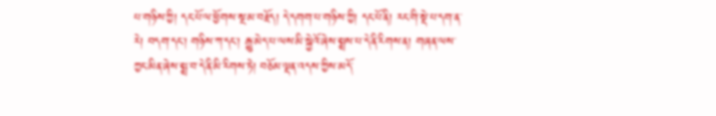པ་གཉིས་ཀྱི། དང་པོ་ལ་ཕྱོགས་སྔ་མ་བརྗོད། དེ་དགག་པ་གཉིས་ཀྱི། དང་པོ་ནི། རང་གི་སྡེ་པ་དག་ན་རེ། བདག་དང་། གཉིས་ཀ་དང་། རྒྱུ་མེད་པ་ལས་མི་སྐྱེའོ་ཞེས་སྨྲས་པ་དེ་ནི་རིགས་ན། གཞན་ལས་ཀྱང་མིན་ཞེས་སྨྲ་བ་དེ་ནི་མི་རིགས་ཏེ། བཅོམ་ལྡན་འདས་ཀྱིས་མདོ་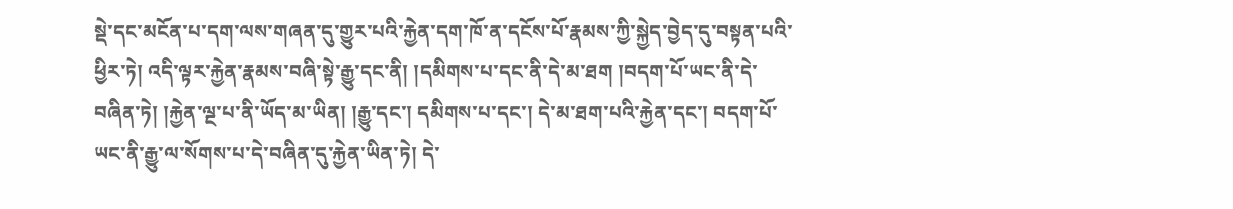སྡེ་དང་མངོན་པ་དག་ལས་གཞན་དུ་གྱུར་པའི་རྐྱེན་དག་ཁོ་ན་དངོས་པོ་རྣམས་ཀྱི་སྐྱེད་བྱེད་དུ་བསྟན་པའི་ཕྱིར་ཏེ། འདི་ལྟར་རྐྱེན་རྣམས་བཞི་སྟེ་རྒྱུ་དང་ནི། །དམིགས་པ་དང་ནི་དེ་མ་ཐག །བདག་པོ་ཡང་ནི་དེ་བཞིན་ཏེ། །རྐྱེན་ལྔ་པ་ནི་ཡོད་མ་ཡིན། །རྒྱུ་དང་། དམིགས་པ་དང་། དེ་མ་ཐག་པའི་རྐྱེན་དང་། བདག་པོ་ཡང་ནི་རྒྱུ་ལ་སོགས་པ་དེ་བཞིན་དུ་རྐྱེན་ཡིན་ཏེ། དེ་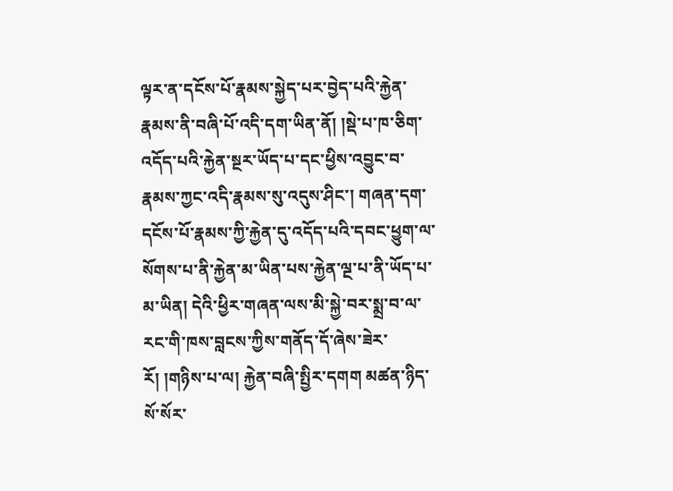ལྟར་ན་དངོས་པོ་རྣམས་སྐྱེད་པར་བྱེད་པའི་རྐྱེན་རྣམས་ནི་བཞི་པོ་འདི་དག་ཡིན་ནོ། །སྡེ་པ་ཁ་ཅིག་འདོད་པའི་རྐྱེན་སྔར་ཡོད་པ་དང་ཕྱིས་འབྱུང་བ་རྣམས་ཀྱང་འདི་རྣམས་སུ་འདུས་ཤིང་། གཞན་དག་དངོས་པོ་རྣམས་ཀྱི་རྐྱེན་དུ་འདོད་པའི་དབང་ཕྱུག་ལ་སོགས་པ་ནི་རྐྱེན་མ་ཡིན་པས་རྐྱེན་ལྔ་པ་ནི་ཡོད་པ་མ་ཡིན། དེའི་ཕྱིར་གཞན་ལས་མི་སྐྱེ་བར་སྨྲ་བ་ལ་རང་གི་ཁས་བླངས་ཀྱིས་གནོད་དོ་ཞེས་ཟེར་རོ། །གཉིས་པ་ལ། རྐྱེན་བཞི་སྤྱིར་དགག མཚན་ཉིད་སོ་སོར་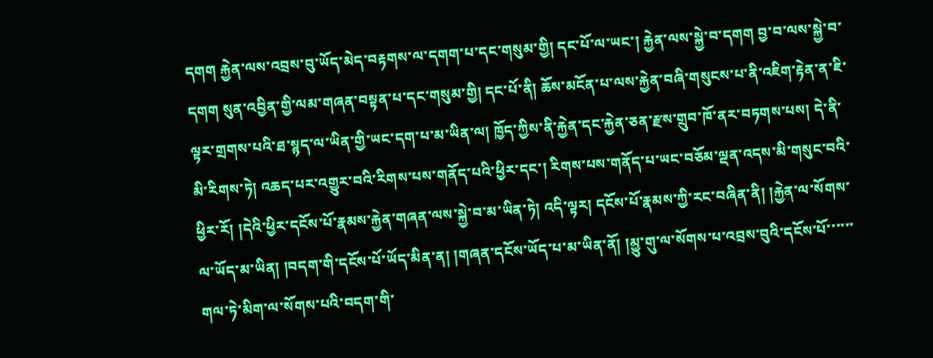དགག རྐྱེན་ལས་འབྲས་བུ་ཡོད་མེད་བརྟགས་ལ་དགག་པ་དང་གསུམ་གྱི། དང་པོ་ལ་ཡང་། རྐྱེན་ལས་སྐྱེ་བ་དགག བྱ་བ་ལས་སྐྱེ་བ་དགག སུན་འབྱིན་གྱི་ལམ་གཞན་བསྟན་པ་དང་གསུམ་གྱི། དང་པོ་ནི། ཆོས་མངོན་པ་ལས་རྐྱེན་བཞི་གསུངས་པ་ནི་འཇིག་རྟེན་ན་ཇི་ལྟར་གྲགས་པའི་ཐ་སྙད་ལ་ཡིན་གྱི་ཡང་དག་པ་མ་ཡིན་ལ། ཁྱོད་ཀྱིས་ནི་རྐྱེན་དང་རྐྱེན་ཅན་རྫས་གྲུབ་ཁོ་ནར་བཏགས་པས། དེ་ནི་མི་རིགས་ཏེ། འཆད་པར་འགྱུར་བའི་རིགས་པས་གནོད་པའི་ཕྱིར་དང་། རིགས་པས་གནོད་པ་ཡང་བཅོམ་ལྡན་འདས་མི་གསུང་བའི་ཕྱིར་རོ། །དེའི་ཕྱིར་དངོས་པོ་རྣམས་རྐྱེན་གཞན་ལས་སྐྱེ་བ་མ་ཡིན་ཏེ། འདི་ལྟར། དངོས་པོ་རྣམས་ཀྱི་རང་བཞིན་ནི། །རྐྱེན་ལ་སོགས་ལ་ཡོད་མ་ཡིན། །བདག་གི་དངོས་པོ་ཡོད་མིན་ན། །གཞན་དངོས་ཡོད་པ་མ་ཡིན་ནོ། །མྱུ་གུ་ལ་སོགས་པ་འབྲས་བུའི་དངོས་པོ་་་་་་གལ་ཏེ་མིག་ལ་སོགས་པའི་བདག་གི་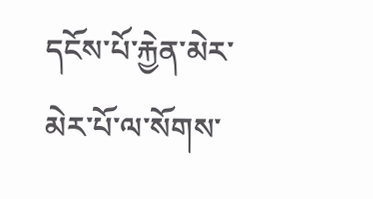དངོས་པོ་རྐྱེན་མེར་མེར་པོ་ལ་སོགས་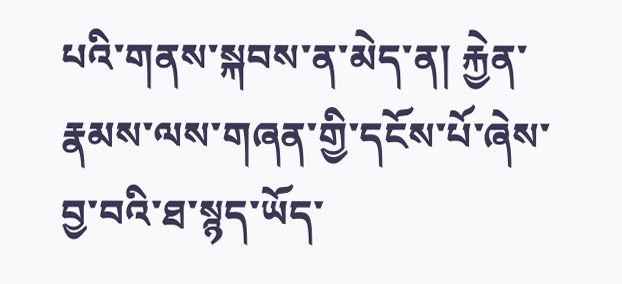པའི་གནས་སྐབས་ན་མེད་ན། རྐྱེན་རྣམས་ལས་གཞན་གྱི་དངོས་པོ་ཞེས་བྱ་བའི་ཐ་སྙད་ཡོད་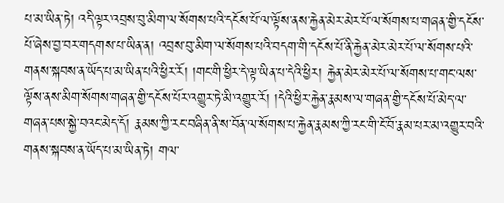པ་མ་ཡིན་ཏེ། འདི་ལྟར་འབྲས་བུ་མིག་ལ་སོགས་པའི་དངོས་པོ་ལ་ལྟོས་ནས་རྐྱེན་མེར་མེར་པོ་ལ་སོགས་པ་གཞན་གྱི་དངོས་པོ་ཞེས་བྱ་བར་གདགས་པ་ཡིན་ན། འབྲས་བུ་མིག་ལ་སོགས་པའི་བདག་གི་དངོས་པོ་ནི་རྐྱེན་མེར་མེར་པོ་ལ་སོགས་པའི་གནས་སྐབས་ན་ཡོད་པ་མ་ཡིན་པའི་ཕྱིར་རོ། །གང་གི་ཕྱིར་དེ་ལྟ་ཡིན་པ་དེའི་ཕྱིར། རྐྱེན་མེར་མེར་པོ་ལ་སོགས་པ་གང་ལས་ལྟོས་ནས་མིག་སོགས་གཞན་གྱི་དངོས་པོར་འགྱུར་ཏེ་མི་འགྱུར་རོ། །དེའི་ཕྱིར་རྐྱེན་རྣམས་ལ་གཞན་གྱི་དངོས་པོ་མེད་ལ་གཞན་པས་སྐྱེ་བའང་མེད་དོ། རྣམས་ཀྱི་རང་བཞིན་ནི་ས་བོན་ལ་སོགས་པ་རྐྱེན་རྣམས་ཀྱི་རང་གི་ངོ་བོ་རྣམ་པར་མ་འགྱུར་བའི་གནས་སྐབས་ན་ཡོད་པ་མ་ཡིན་ཏེ། གལ་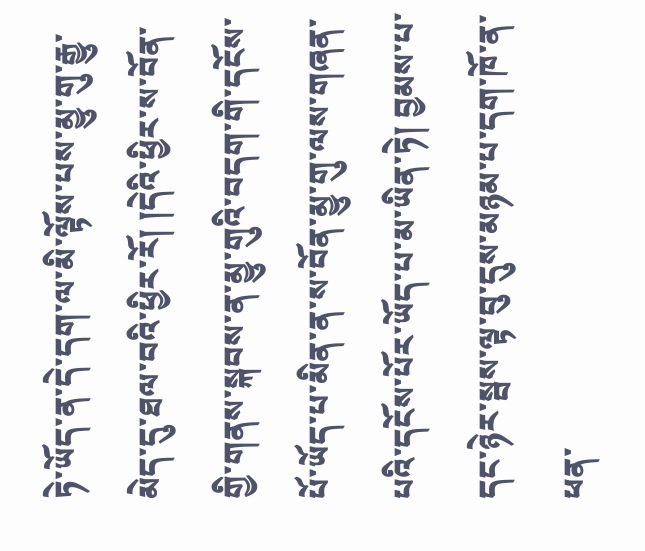ཏེ་ཡོད་ན་དེ་དག་ལ་མི་ལྟོས་པས་མྱུ་གུ་རྒྱུ་མེད་དུ་ཐལ་བའི་ཕྱིར་རོ། །དེའི་ཕྱིར་ས་བོན་གྱི་གནས་སྐབས་ན་མྱུ་གུའི་བདག་གི་དངོས་པོ་ཡོད་པ་མིན་ན་ས་བོན་མྱུ་གུ་ལས་གཞན་པའི་དངོས་པོར་ཡོད་པ་མ་ཡིན་ཏེ། བྱམས་པ་དང་ཉེར་སྦས་ལྟ་བུ་དུས་མཉམ་པ་དག་ཁོ་ན་ཕན་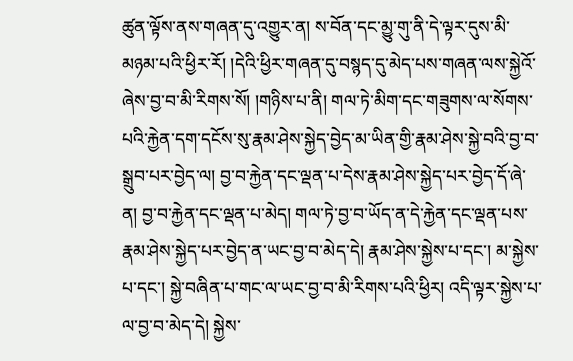ཚུན་ལྟོས་ནས་གཞན་དུ་འགྱུར་ན། ས་བོན་དང་མྱུ་གུ་ནི་དེ་ལྟར་དུས་མི་མཉམ་པའི་ཕྱིར་རོ། །དེའི་ཕྱིར་གཞན་དུ་བསྙད་དུ་མེད་པས་གཞན་ལས་སྐྱེའོ་ཞེས་བྱ་བ་མི་རིགས་སོ། །གཉིས་པ་ནི། གལ་ཏེ་མིག་དང་གཟུགས་ལ་སོགས་པའི་རྐྱེན་དག་དངོས་སུ་རྣམ་ཤེས་སྐྱེད་བྱེད་མ་ཡིན་གྱི་རྣམ་ཤེས་སྐྱེ་བའི་བྱ་བ་སྒྲུབ་པར་བྱེད་ལ། བྱ་བ་རྐྱེན་དང་ལྡན་པ་དེས་རྣམ་ཤེས་སྐྱེད་པར་བྱེད་དོ་ཞེ་ན། བྱ་བ་རྐྱེན་དང་ལྡན་པ་མེད། གལ་ཏེ་བྱ་བ་ཡོད་ན་དེ་རྐྱེན་དང་ལྡན་པས་རྣམ་ཤེས་སྐྱེད་པར་བྱེད་ན་ཡང་བྱ་བ་མེད་དེ། རྣམ་ཤེས་སྐྱེས་པ་དང་། མ་སྐྱེས་པ་དང་། སྐྱེ་བཞིན་པ་གང་ལ་ཡང་བྱ་བ་མི་རིགས་པའི་ཕྱིར། འདི་ལྟར་སྐྱེས་པ་ལ་བྱ་བ་མེད་དེ། སྐྱེས་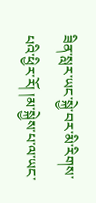ཟིན་སླར་ཡང་སྐྱེ་བར་མི་རིགས་པའི་ཕྱིར་རོ། །མ་སྐྱེས་པ་ལ་ཡང་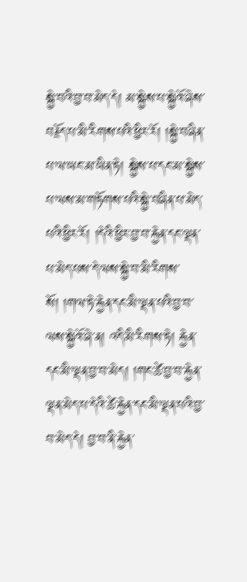སྐྱེ་བའི་བྱ་བ་མེད་དེ། མ་སྐྱེས་པ་སྐྱེའོ་ཞེས་བརྗོད་པ་མི་རིགས་པའི་ཕྱིར་རོ། །སྐྱེ་བཞིན་པ་ལ་ཡང་མ་ཡིན་ཏེ། སྐྱེས་པ་དང་མ་སྐྱེས་པ་ལས་མ་གཏོགས་པའི་སྐྱེ་བཞིན་པ་མེད་པའི་ཕྱིར་རོ། །དེའི་ཕྱིར་བྱ་བ་རྐྱེན་དང་ལྡན་པ་མེད་པས་དེ་ལས་སྐྱེ་བ་མི་རིགས་སོ། །གལ་ཏེ་རྐྱེན་དང་མི་ལྡན་པའི་བྱ་བ་ལས་སྐྱེའོ་ཞེ་ན། འདི་མི་རིགས་ཏེ། རྐྱེན་དང་མི་ལྡན་བྱ་བ་མེད། །གང་ཚེ་བྱ་བ་རྐྱེན་ལྡན་མེད་པ་དེའི་ཚེ་རྐྱེན་དང་མི་ལྡན་པའི་བྱ་བ་མེད་དེ། བྱ་བ་ནི་རྐྱེན་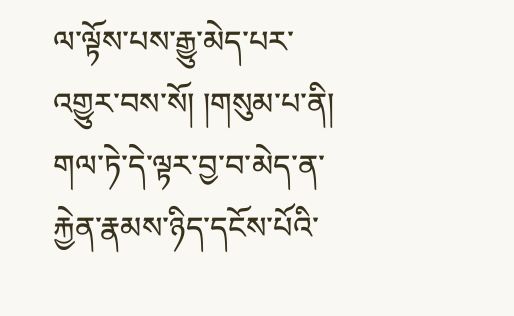ལ་ལྟོས་པས་རྒྱུ་མེད་པར་འགྱུར་བས་སོ། །གསུམ་པ་ནི། གལ་ཏེ་དེ་ལྟར་བྱ་བ་མེད་ན་རྐྱེན་རྣམས་ཉིད་དངོས་པོའི་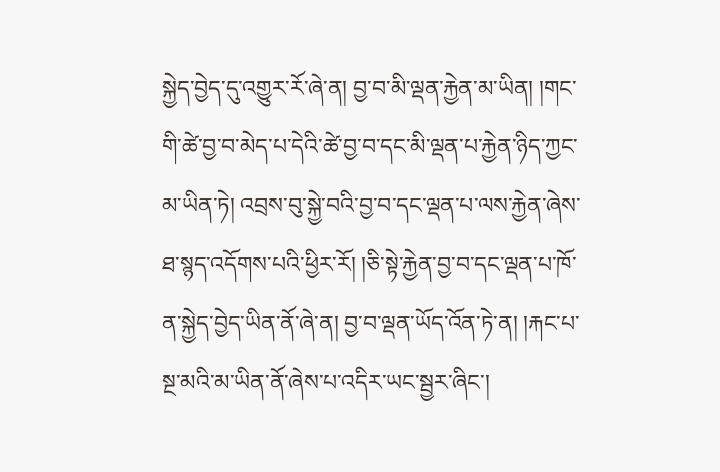སྐྱེད་བྱེད་དུ་འགྱུར་རོ་ཞེ་ན། བྱ་བ་མི་ལྡན་རྐྱེན་མ་ཡིན། །གང་གི་ཚེ་བྱ་བ་མེད་པ་དེའི་ཚེ་བྱ་བ་དང་མི་ལྡན་པ་རྐྱེན་ཉིད་ཀྱང་མ་ཡིན་ཏེ། འབྲས་བུ་སྐྱེ་བའི་བྱ་བ་དང་ལྡན་པ་ལས་རྐྱེན་ཞེས་ཐ་སྙད་འདོགས་པའི་ཕྱིར་རོ། །ཅི་སྟེ་རྐྱེན་བྱ་བ་དང་ལྡན་པ་ཁོ་ན་སྐྱེད་བྱེད་ཡིན་ནོ་ཞེ་ན། བྱ་བ་ལྡན་ཡོད་འོན་ཏེ་ན། །རྐང་པ་སྔ་མའི་མ་ཡིན་ནོ་ཞེས་པ་འདིར་ཡང་སྦྱར་ཞིང་།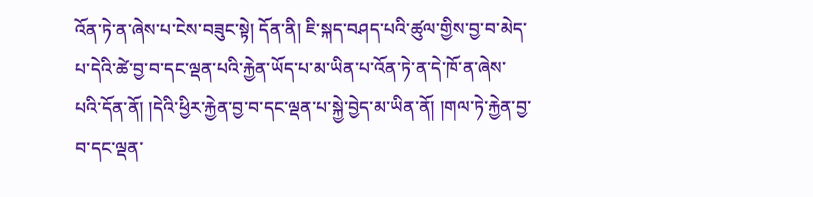འོན་ཏེ་ན་ཞེས་པ་ངེས་བཟུང་སྟེ། དོན་ནི། ཇི་སྐད་བཤད་པའི་ཚུལ་གྱིས་བྱ་བ་མེད་པ་དེའི་ཚེ་བྱ་བ་དང་ལྡན་པའི་རྐྱེན་ཡོད་པ་མ་ཡིན་པ་འོན་ཏེ་ན་དེ་ཁོ་ན་ཞེས་པའི་དོན་ནོ། །དེའི་ཕྱིར་རྐྱེན་བྱ་བ་དང་ལྡན་པ་སྐྱེ་བྱེད་མ་ཡིན་ནོ། །གལ་ཏེ་རྐྱེན་བྱ་བ་དང་ལྡན་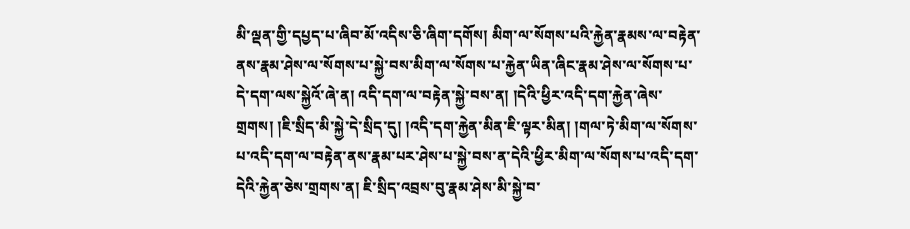མི་ལྡན་གྱི་དཔྱད་པ་ཞིབ་མོ་འདིས་ཅི་ཞིག་དགོས། མིག་ལ་སོགས་པའི་རྐྱེན་རྣམས་ལ་བརྟེན་ནས་རྣམ་ཤེས་ལ་སོགས་པ་སྐྱེ་བས་མིག་ལ་སོགས་པ་རྐྱེན་ཡིན་ཞིང་རྣམ་ཤེས་ལ་སོགས་པ་དེ་དག་ལས་སྐྱེའོ་ཞེ་ན། འདི་དག་ལ་བརྟེན་སྐྱེ་བས་ན། །དེའི་ཕྱིར་འདི་དག་རྐྱེན་ཞེས་གྲགས། །ཇི་སྲིད་མི་སྐྱེ་དེ་སྲིད་དུ། །འདི་དག་རྐྱེན་མིན་ཇི་ལྟར་མིན། །གལ་ཏེ་མིག་ལ་སོགས་པ་འདི་དག་ལ་བརྟེན་ནས་རྣམ་པར་ཤེས་པ་སྐྱེ་བས་ན་དེའི་ཕྱིར་མིག་ལ་སོགས་པ་འདི་དག་དེའི་རྐྱེན་ཅེས་གྲགས་ན། ཇི་སྲིད་འབྲས་བུ་རྣམ་ཤེས་མི་སྐྱེ་བ་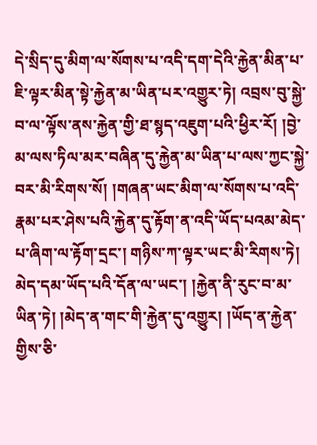དེ་སྲིད་དུ་མིག་ལ་སོགས་པ་འདི་དག་དེའི་རྐྱེན་མིན་པ་ཇི་ལྟར་མིན་སྟེ་རྐྱེན་མ་ཡིན་པར་འགྱུར་ཏེ། འབྲས་བུ་སྐྱེ་བ་ལ་ལྟོས་ནས་རྐྱེན་གྱི་ཐ་སྙད་འཇུག་པའི་ཕྱིར་རོ། །བྱེ་མ་ལས་ཏིལ་མར་བཞིན་དུ་རྐྱེན་མ་ཡིན་པ་ལས་ཀྱང་སྐྱེ་བར་མི་རིགས་སོ། །གཞན་ཡང་མིག་ལ་སོགས་པ་འདི་རྣམ་པར་ཤེས་པའི་རྐྱེན་དུ་རྟོག་ན་འདི་ཡོད་པའམ་མེད་པ་ཞིག་ལ་རྟོག་དྲང་། གཉིས་ཀ་ལྟར་ཡང་མི་རིགས་ཏེ། མེད་དམ་ཡོད་པའི་དོན་ལ་ཡང་། །རྐྱེན་ནི་རུང་བ་མ་ཡིན་ཏེ། །མེད་ན་གང་གི་རྐྱེན་དུ་འགྱུར། །ཡོད་ན་རྐྱེན་གྱིས་ཅི་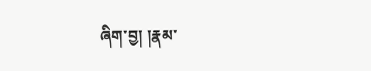ཞིག་བྱ། །རྣམ་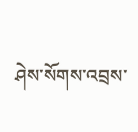ཤེས་སོགས་འབྲས་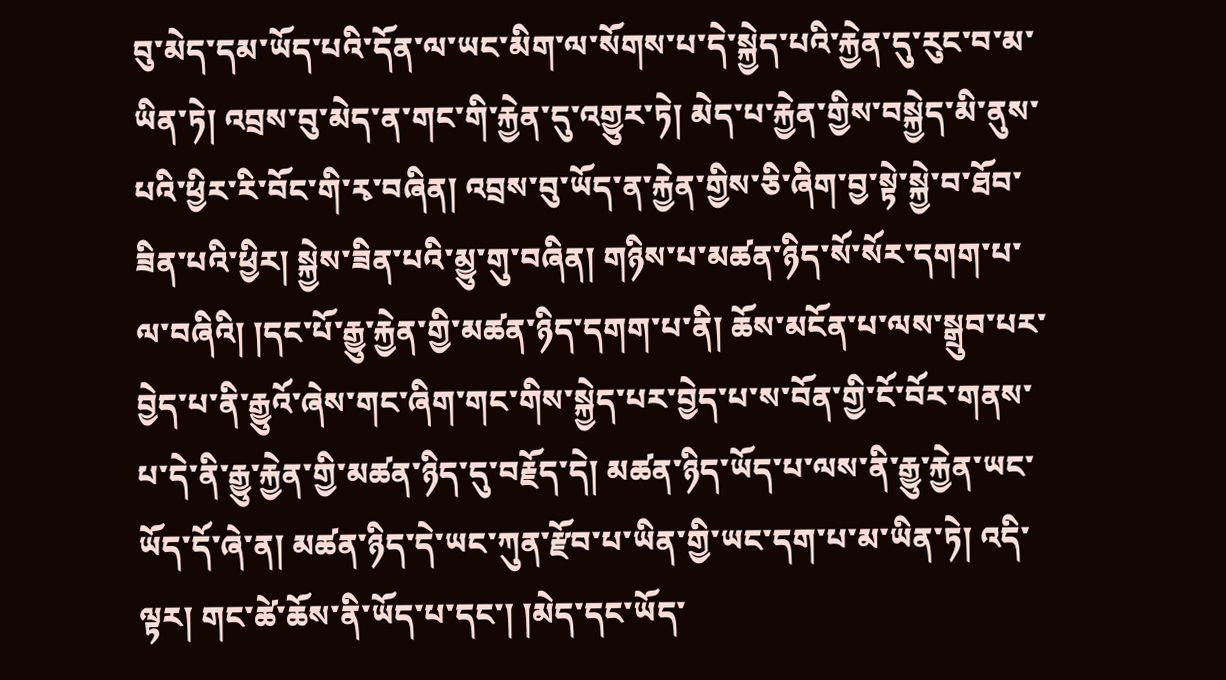བུ་མེད་དམ་ཡོད་པའི་དོན་ལ་ཡང་མིག་ལ་སོགས་པ་དེ་སྐྱེད་པའི་རྐྱེན་དུ་རུང་བ་མ་ཡིན་ཏེ། འབྲས་བུ་མེད་ན་གང་གི་རྐྱེན་དུ་འགྱུར་ཏེ། མེད་པ་རྐྱེན་གྱིས་བསྐྱེད་མི་ནུས་པའི་ཕྱིར་རི་བོང་གི་རྭ་བཞིན། འབྲས་བུ་ཡོད་ན་རྐྱེན་གྱིས་ཅི་ཞིག་བྱ་སྟེ་སྐྱེ་བ་ཐོབ་ཟིན་པའི་ཕྱིར། སྐྱེས་ཟིན་པའི་མྱུ་གུ་བཞིན། གཉིས་པ་མཚན་ཉིད་སོ་སོར་དགག་པ་ལ་བཞིའི། །དང་པོ་རྒྱུ་རྐྱེན་གྱི་མཚན་ཉིད་དགག་པ་ནི། ཆོས་མངོན་པ་ལས་སྒྲུབ་པར་བྱེད་པ་ནི་རྒྱུའོ་ཞེས་གང་ཞིག་གང་གིས་སྐྱེད་པར་བྱེད་པ་ས་བོན་གྱི་ངོ་བོར་གནས་པ་དེ་ནི་རྒྱུ་རྐྱེན་གྱི་མཚན་ཉིད་དུ་བརྗོད་དེ། མཚན་ཉིད་ཡོད་པ་ལས་ནི་རྒྱུ་རྐྱེན་ཡང་ཡོད་དོ་ཞེ་ན། མཚན་ཉིད་དེ་ཡང་ཀུན་རྫོབ་པ་ཡིན་གྱི་ཡང་དག་པ་མ་ཡིན་ཏེ། འདི་ལྟར། གང་ཚེ་ཆོས་ནི་ཡོད་པ་དང་། །མེད་དང་ཡོད་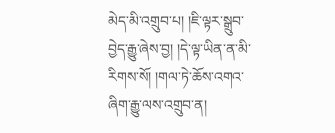མེད་མི་འགྲུབ་པ། །ཇི་ལྟར་སྒྲུབ་བྱེད་རྒྱུ་ཞེས་བྱ། །དེ་ལྟ་ཡིན་ན་མི་རིགས་སོ། །གལ་ཏེ་ཆོས་འགའ་ཞིག་རྒྱུ་ལས་འགྲུབ་ན།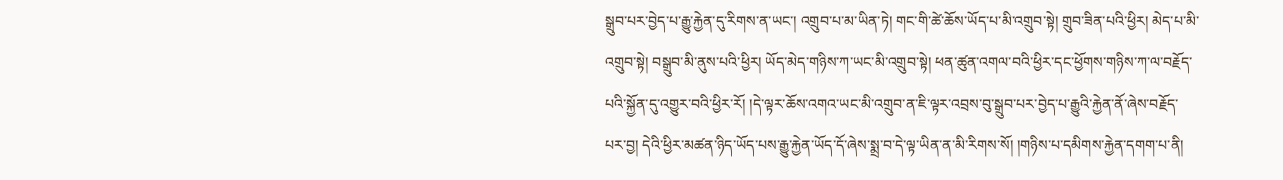སྒྲུབ་པར་བྱེད་པ་རྒྱུ་རྐྱེན་དུ་རིགས་ན་ཡང་། འགྲུབ་པ་མ་ཡིན་ཏེ། གང་གི་ཚེ་ཆོས་ཡོད་པ་མི་འགྲུབ་སྟེ། གྲུབ་ཟིན་པའི་ཕྱིར། མེད་པ་མི་འགྲུབ་སྟེ། བསྒྲུབ་མི་ནུས་པའི་ཕྱིར། ཡོད་མེད་གཉིས་ཀ་ཡང་མི་འགྲུབ་སྟེ། ཕན་ཚུན་འགལ་བའི་ཕྱིར་དང་ཕྱོགས་གཉིས་ཀ་ལ་བརྗོད་པའི་སྐྱོན་དུ་འགྱུར་བའི་ཕྱིར་རོ། །དེ་ལྟར་ཆོས་འགའ་ཡང་མི་འགྲུབ་ན་ཇི་ལྟར་འབྲས་བུ་སྒྲུབ་པར་བྱེད་པ་རྒྱུའི་རྐྱེན་ནོ་ཞེས་བརྗོད་པར་བྱ། དེའི་ཕྱིར་མཚན་ཉིད་ཡོད་པས་རྒྱུ་རྐྱེན་ཡོད་དོ་ཞེས་སྨྲ་བ་དེ་ལྟ་ཡིན་ན་མི་རིགས་སོ། །གཉིས་པ་དམིགས་རྐྱེན་དགག་པ་ནི།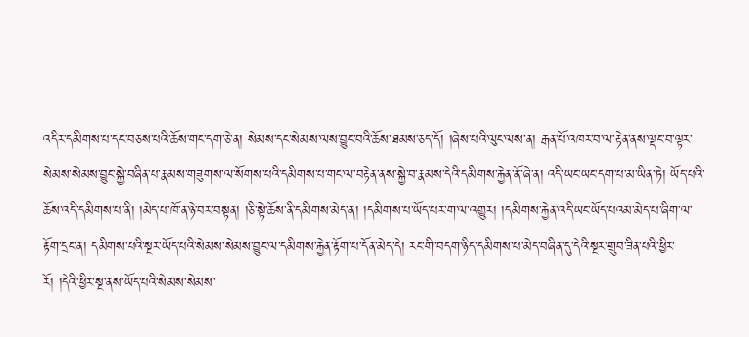འདིར་དམིགས་པ་དང་བཅས་པའི་ཆོས་གང་དག་ཅེ་ན། སེམས་དང་སེམས་ལས་བྱུང་བའི་ཆོས་ཐམས་ཅད་དོ། །ཞེས་པའི་ལུང་ལས་ན། རྒན་པོ་འཁར་བ་ལ་རྟེན་ནས་ལྡང་བ་ལྟར་སེམས་སེམས་བྱུང་སྐྱེ་བཞིན་པ་རྣམས་གཟུགས་ལ་སོགས་པའི་དམིགས་པ་གང་ལ་བརྟེན་ནས་སྐྱེ་བ་རྣམས་དེའི་དམིགས་རྐྱེན་ནོ་ཞེ་ན། འདི་ཡང་ཡང་དག་པ་མ་ཡིན་ཏེ། ཡོད་པའི་ཆོས་འདི་དམིགས་པ་ནི། །མེད་པ་ཁོ་ན་ཉེ་བར་བསྟན། །ཅི་སྟེ་ཆོས་ནི་དམིགས་མེད་ན། །དམིགས་པ་ཡོད་པར་ག་ལ་འགྱུར། །དམིགས་རྐྱེན་འདི་ཡང་ཡོད་པའམ་མེད་པ་ཞིག་ལ་རྟོག་དྲང་ན། དམིགས་པའི་སྔར་ཡོད་པའི་སེམས་སེམས་བྱུང་ལ་དམིགས་རྐྱེན་རྟོག་པ་དོན་མེད་དེ། རང་གི་བདག་ཉིད་དམིགས་པ་མེད་བཞིན་དུ་དེའི་སྔར་གྲུབ་ཟིན་པའི་ཕྱིར་རོ། །དེའི་ཕྱིར་སྔ་ནས་ཡོད་པའི་སེམས་སེམས་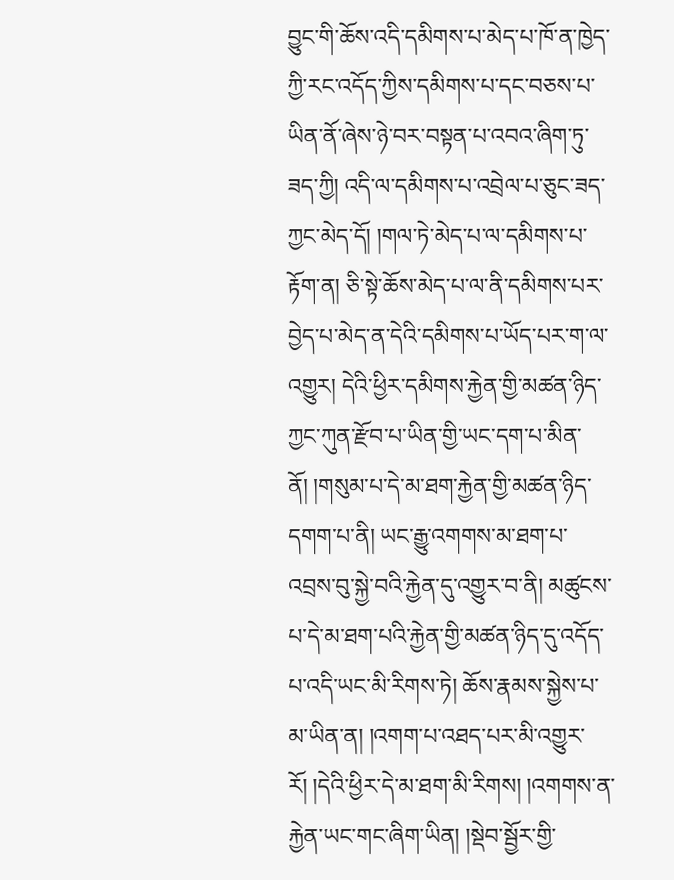བྱུང་གི་ཆོས་འདི་དམིགས་པ་མེད་པ་ཁོ་ན་ཁྱེད་ཀྱི་རང་འདོད་ཀྱིས་དམིགས་པ་དང་བཅས་པ་ཡིན་ནོ་ཞེས་ཉེ་བར་བསྟན་པ་འབའ་ཞིག་ཏུ་ཟད་ཀྱི། འདི་ལ་དམིགས་པ་འབྲེལ་པ་ཅུང་ཟད་ཀྱང་མེད་དོ། །གལ་ཏེ་མེད་པ་ལ་དམིགས་པ་རྟོག་ན། ཅི་སྟེ་ཆོས་མེད་པ་ལ་ནི་དམིགས་པར་བྱེད་པ་མེད་ན་དེའི་དམིགས་པ་ཡོད་པར་ག་ལ་འགྱུར། དེའི་ཕྱིར་དམིགས་རྐྱེན་གྱི་མཚན་ཉིད་ཀྱང་ཀུན་རྫོབ་པ་ཡིན་གྱི་ཡང་དག་པ་མིན་ནོ། །གསུམ་པ་དེ་མ་ཐག་རྐྱེན་གྱི་མཚན་ཉིད་དགག་པ་ནི། ཡང་རྒྱུ་འགགས་མ་ཐག་པ་འབྲས་བུ་སྐྱེ་བའི་རྐྱེན་དུ་འགྱུར་བ་ནི། མཚུངས་པ་དེ་མ་ཐག་པའི་རྐྱེན་གྱི་མཚན་ཉིད་དུ་འདོད་པ་འདི་ཡང་མི་རིགས་ཏེ། ཆོས་རྣམས་སྐྱེས་པ་མ་ཡིན་ན། །འགག་པ་འཐད་པར་མི་འགྱུར་རོ། །དེའི་ཕྱིར་དེ་མ་ཐག་མི་རིགས། །འགགས་ན་རྐྱེན་ཡང་གང་ཞིག་ཡིན། །སྡེབ་སྦྱོར་གྱི་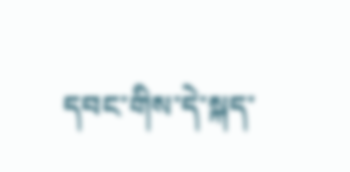དབང་གིས་དེ་སྐད་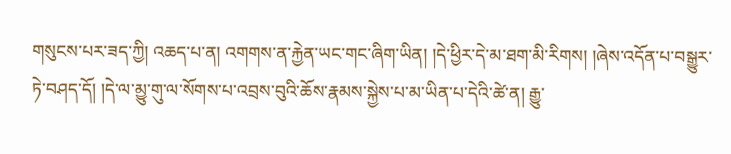གསུངས་པར་ཟད་ཀྱི། འཆད་པ་ན། འགགས་ན་རྐྱེན་ཡང་གང་ཞིག་ཡིན། །དེ་ཕྱིར་དེ་མ་ཐག་མི་རིགས། །ཞེས་འདོན་པ་བསྒྱུར་ཏེ་བཤད་དོ། །དེ་ལ་མྱུ་གུ་ལ་སོགས་པ་འབྲས་བུའི་ཆོས་རྣམས་སྐྱེས་པ་མ་ཡིན་པ་དེའི་ཚེ་ན། རྒྱུ་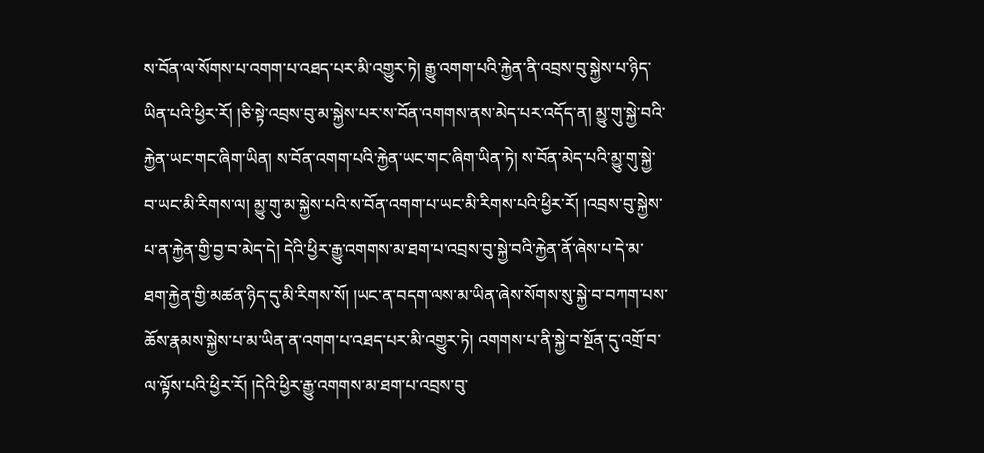ས་བོན་ལ་སོགས་པ་འགག་པ་འཐད་པར་མི་འགྱུར་ཏེ། རྒྱུ་འགག་པའི་རྐྱེན་ནི་འབྲས་བུ་སྐྱེས་པ་ཉིད་ཡིན་པའི་ཕྱིར་རོ། །ཅི་སྟེ་འབྲས་བུ་མ་སྐྱེས་པར་ས་བོན་འགགས་ནས་མེད་པར་འདོད་ན། མྱུ་གུ་སྐྱེ་བའི་རྐྱེན་ཡང་གང་ཞིག་ཡིན། ས་བོན་འགག་པའི་རྐྱེན་ཡང་གང་ཞིག་ཡིན་ཏེ། ས་བོན་མེད་པའི་མྱུ་གུ་སྐྱེ་བ་ཡང་མི་རིགས་ལ། མྱུ་གུ་མ་སྐྱེས་པའི་ས་བོན་འགག་པ་ཡང་མི་རིགས་པའི་ཕྱིར་རོ། །འབྲས་བུ་སྐྱེས་པ་ན་རྐྱེན་གྱི་བྱ་བ་མེད་དེ། དེའི་ཕྱིར་རྒྱུ་འགགས་མ་ཐག་པ་འབྲས་བུ་སྐྱེ་བའི་རྐྱེན་ནོ་ཞེས་པ་དེ་མ་ཐག་རྐྱེན་གྱི་མཚན་ཉིད་དུ་མི་རིགས་སོ། །ཡང་ན་བདག་ལས་མ་ཡིན་ཞེས་སོགས་སུ་སྐྱེ་བ་བཀག་པས་ཆོས་རྣམས་སྐྱེས་པ་མ་ཡིན་ན་འགག་པ་འཐད་པར་མི་འགྱུར་ཏེ། འགགས་པ་ནི་སྐྱེ་བ་སྔོན་དུ་འགྲོ་བ་ལ་ལྟོས་པའི་ཕྱིར་རོ། །དེའི་ཕྱིར་རྒྱུ་འགགས་མ་ཐག་པ་འབྲས་བུ་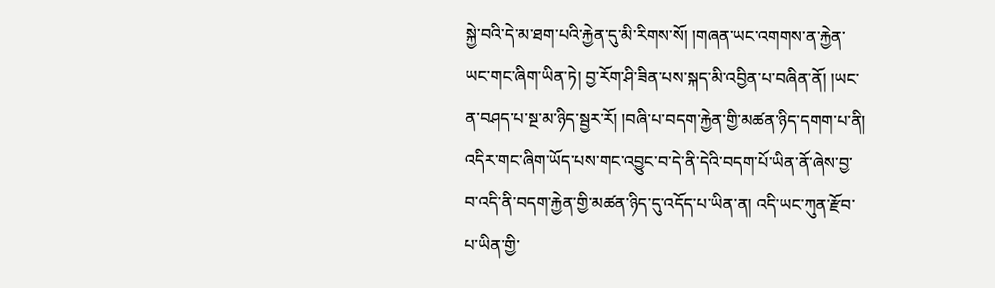སྐྱེ་བའི་དེ་མ་ཐག་པའི་རྐྱེན་དུ་མི་རིགས་སོ། །གཞན་ཡང་འགགས་ན་རྐྱེན་ཡང་གང་ཞིག་ཡིན་ཏེ། བྱ་རོག་ཤི་ཟིན་པས་སྐད་མི་འབྱིན་པ་བཞིན་ནོ། །ཡང་ན་བཤད་པ་སྔ་མ་ཉིད་སྦྱར་རོ། །བཞི་པ་བདག་རྐྱེན་གྱི་མཚན་ཉིད་དགག་པ་ནི། འདིར་གང་ཞིག་ཡོད་པས་གང་འབྱུང་བ་དེ་ནི་དེའི་བདག་པོ་ཡིན་ནོ་ཞེས་བྱ་བ་འདི་ནི་བདག་རྐྱེན་གྱི་མཚན་ཉིད་དུ་འདོད་པ་ཡིན་ན། འདི་ཡང་ཀུན་རྫོབ་པ་ཡིན་གྱི་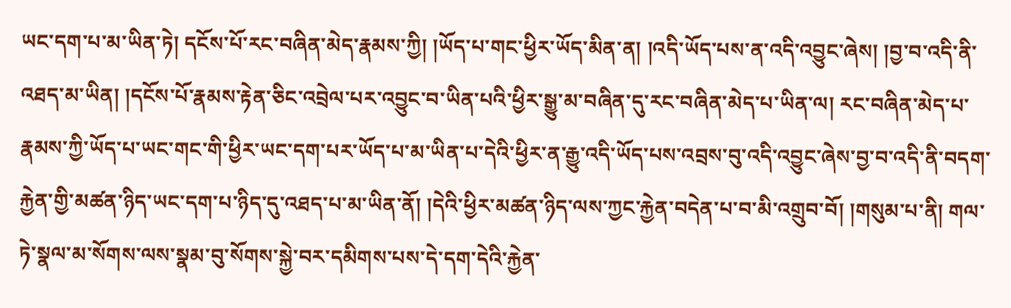ཡང་དག་པ་མ་ཡིན་ཏེ། དངོས་པོ་རང་བཞིན་མེད་རྣམས་ཀྱི། །ཡོད་པ་གང་ཕྱིར་ཡོད་མིན་ན། །འདི་ཡོད་པས་ན་འདི་འབྱུང་ཞེས། །བྱ་བ་འདི་ནི་འཐད་མ་ཡིན། །དངོས་པོ་རྣམས་རྟེན་ཅིང་འབྲེལ་པར་འབྱུང་བ་ཡིན་པའི་ཕྱིར་སྒྱུ་མ་བཞིན་དུ་རང་བཞིན་མེད་པ་ཡིན་ལ། རང་བཞིན་མེད་པ་རྣམས་ཀྱི་ཡོད་པ་ཡང་གང་གི་ཕྱིར་ཡང་དག་པར་ཡོད་པ་མ་ཡིན་པ་དེའི་ཕྱིར་ན་རྒྱུ་འདི་ཡོད་པས་འབྲས་བུ་འདི་འབྱུང་ཞེས་བྱ་བ་འདི་ནི་བདག་རྐྱེན་གྱི་མཚན་ཉིད་ཡང་དག་པ་ཉིད་དུ་འཐད་པ་མ་ཡིན་ནོ། །དེའི་ཕྱིར་མཚན་ཉིད་ལས་ཀྱང་རྐྱེན་བདེན་པ་བ་མི་འགྲུབ་བོ། །གསུམ་པ་ནི། གལ་ཏེ་སྣལ་མ་སོགས་ལས་སྣམ་བུ་སོགས་སྐྱེ་བར་དམིགས་པས་དེ་དག་དེའི་རྐྱེན་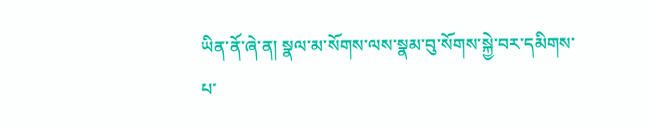ཡིན་ནོ་ཞེ་ན། སྣལ་མ་སོགས་ལས་སྣམ་བུ་སོགས་སྐྱེ་བར་དམིགས་པ་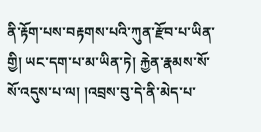ནི་རྟོག་པས་བརྟགས་པའི་ཀུན་རྫོབ་པ་ཡིན་གྱི། ཡང་དག་པ་མ་ཡིན་ཏེ། རྐྱེན་རྣམས་སོ་སོ་འདུས་པ་ལ། །འབྲས་བུ་དེ་ནི་མེད་པ་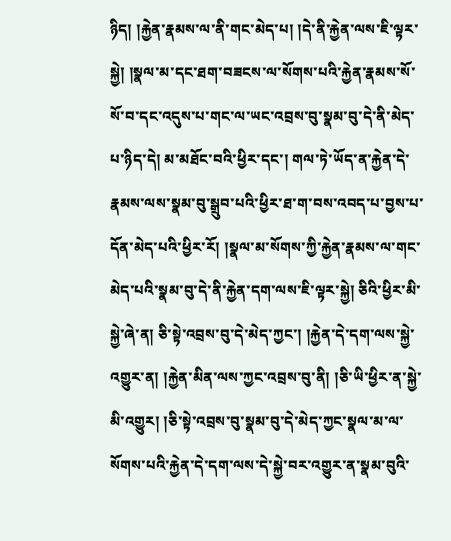ཉིད། །རྐྱེན་རྣམས་ལ་ནི་གང་མེད་པ། །དེ་ནི་རྐྱེན་ལས་ཇི་ལྟར་སྐྱེ། །སྣལ་མ་དང་ཐག་བཟངས་ལ་སོགས་པའི་རྐྱེན་རྣམས་སོ་སོ་བ་དང་འདུས་པ་གང་ལ་ཡང་འབྲས་བུ་སྣམ་བུ་དེ་ནི་མེད་པ་ཉིད་དེ། མ་མཐོང་བའི་ཕྱིར་དང་། གལ་ཏེ་ཡོད་ན་རྐྱེན་དེ་རྣམས་ལས་སྣམ་བུ་སྒྲུབ་པའི་ཕྱིར་ཐ་ག་བས་འབད་པ་བྱས་པ་དོན་མེད་པའི་ཕྱིར་རོ། །སྣལ་མ་སོགས་ཀྱི་རྐྱེན་རྣམས་ལ་གང་མེད་པའི་སྣམ་བུ་དེ་ནི་རྐྱེན་དག་ལས་ཇི་ལྟར་སྐྱེ། ཅིའི་ཕྱིར་མི་སྐྱེ་ཞེ་ན། ཅི་སྟེ་འབྲས་བུ་དེ་མེད་ཀྱང་། །རྐྱེན་དེ་དག་ལས་སྐྱེ་འགྱུར་ན། །རྐྱེན་མིན་ལས་ཀྱང་འབྲས་བུ་ནི། །ཅི་ཡི་ཕྱིར་ན་སྐྱེ་མི་འགྱུར། །ཅི་སྟེ་འབྲས་བུ་སྣམ་བུ་དེ་མེད་ཀྱང་སྣལ་མ་ལ་སོགས་པའི་རྐྱེན་དེ་དག་ལས་དེ་སྐྱེ་བར་འགྱུར་ན་སྣམ་བུའི་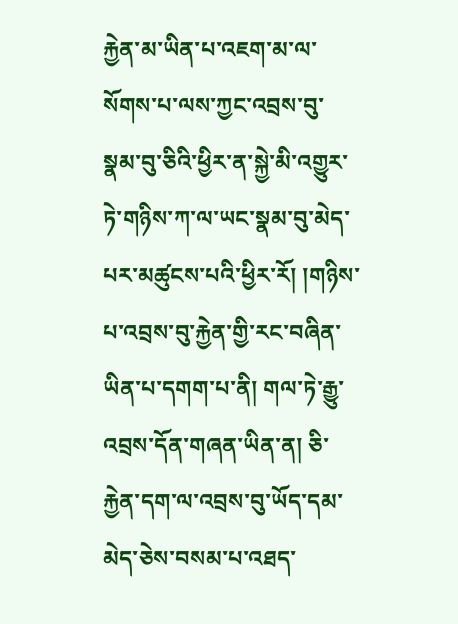རྐྱེན་མ་ཡིན་པ་འཇག་མ་ལ་སོགས་པ་ལས་ཀྱང་འབྲས་བུ་སྣམ་བུ་ཅིའི་ཕྱིར་ན་སྐྱེ་མི་འགྱུར་ཏེ་གཉིས་ཀ་ལ་ཡང་སྣམ་བུ་མེད་པར་མཚུངས་པའི་ཕྱིར་རོ། །གཉིས་པ་འབྲས་བུ་རྐྱེན་གྱི་རང་བཞིན་ཡིན་པ་དགག་པ་ནི། གལ་ཏེ་རྒྱུ་འབྲས་དོན་གཞན་ཡིན་ན། ཅི་རྐྱེན་དག་ལ་འབྲས་བུ་ཡོད་དམ་མེད་ཅེས་བསམ་པ་འཐད་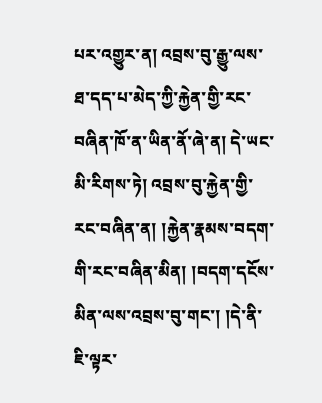པར་འགྱུར་ན། འབྲས་བུ་རྒྱུ་ལས་ཐ་དད་པ་མེད་ཀྱི་རྐྱེན་གྱི་རང་བཞིན་ཁོ་ན་ཡིན་ནོ་ཞེ་ན། དེ་ཡང་མི་རིགས་ཏེ། འབྲས་བུ་རྐྱེན་གྱི་རང་བཞིན་ན། །རྐྱེན་རྣམས་བདག་གི་རང་བཞིན་མིན། །བདག་དངོས་མིན་ལས་འབྲས་བུ་གང་། །དེ་ནི་ཇི་ལྟར་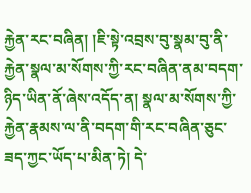རྐྱེན་རང་བཞིན། །ཇི་སྟེ་འབྲས་བུ་སྣམ་བུ་ནི་རྐྱེན་སྣལ་མ་སོགས་ཀྱི་རང་བཞིན་ནམ་བདག་ཉིད་ཡིན་ནོ་ཞེས་འདོད་ན། སྣལ་མ་སོགས་ཀྱི་རྐྱེན་རྣམས་ལ་ནི་བདག་གི་རང་བཞིན་ཅུང་ཟད་ཀྱང་ཡོད་པ་མིན་ཏེ། དེ་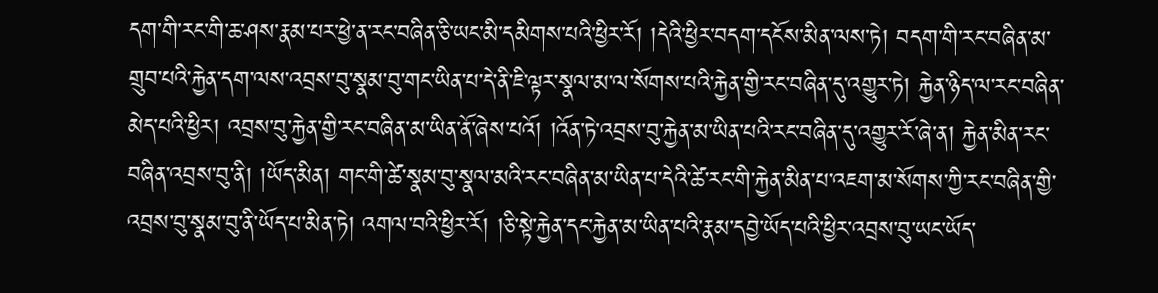དག་གི་རང་གི་ཆ་ཤས་རྣམ་པར་ཕྱེ་ན་རང་བཞིན་ཅི་ཡང་མི་དམིགས་པའི་ཕྱིར་རོ། །དེའི་ཕྱིར་བདག་དངོས་མིན་ལས་ཏེ། བདག་གི་རང་བཞིན་མ་གྲུབ་པའི་རྐྱེན་དག་ལས་འབྲས་བུ་སྣམ་བུ་གང་ཡིན་པ་དེ་ནི་ཇི་ལྟར་སྣལ་མ་ལ་སོགས་པའི་རྐྱེན་གྱི་རང་བཞིན་དུ་འགྱུར་ཏེ། རྐྱེན་ཉིད་ལ་རང་བཞིན་མེད་པའི་ཕྱིར། འབྲས་བུ་རྐྱེན་གྱི་རང་བཞིན་མ་ཡིན་ནོ་ཞེས་པའོ། །འོན་ཏེ་འབྲས་བུ་རྐྱེན་མ་ཡིན་པའི་རང་བཞིན་དུ་འགྱུར་རོ་ཞེ་ན། རྐྱེན་མིན་རང་བཞིན་འབྲས་བུ་ནི། །ཡོད་མིན། གང་གི་ཚེ་སྣམ་བུ་སྣལ་མའི་རང་བཞིན་མ་ཡིན་པ་དེའི་ཚེ་རང་གི་རྐྱེན་མིན་པ་འཇག་མ་སོགས་ཀྱི་རང་བཞིན་གྱི་འབྲས་བུ་སྣམ་བུ་ནི་ཡོད་པ་མིན་ཏེ། འགལ་བའི་ཕྱིར་རོ། །ཅི་སྟེ་རྐྱེན་དང་རྐྱེན་མ་ཡིན་པའི་རྣམ་དབྱེ་ཡོད་པའི་ཕྱིར་འབྲས་བུ་ཡང་ཡོད་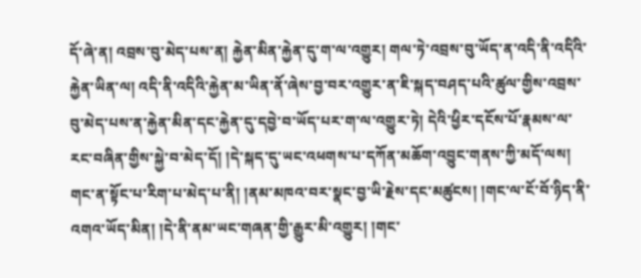དོ་ཞེ་ན། འབྲས་བུ་མེད་པས་ན། རྐྱེན་མིན་རྐྱེན་དུ་ག་ལ་འགྱུར། གལ་ཏེ་འབྲས་བུ་ཡོད་ན་འདི་ནི་འདིའི་རྐྱེན་ཡིན་ལ། འདི་ནི་འདིའི་རྐྱེན་མ་ཡིན་ནོ་ཞེས་བྱ་བར་འགྱུར་ན་ཇི་སྐད་བཤད་པའི་ཚུལ་གྱིས་འབྲས་བུ་མེད་པས་ན་རྐྱེན་མིན་དང་རྐྱེན་དུ་དབྱེ་བ་ཡོད་པར་ག་ལ་འགྱུར་ཏེ། དེའི་ཕྱིར་དངོས་པོ་རྣམས་ལ་རང་བཞིན་གྱིས་སྐྱེ་བ་མེད་དོ། །དེ་སྐད་དུ་ཡང་འཕགས་པ་དཀོན་མཆོག་འབྱུང་གནས་ཀྱི་མདོ་ལས། གང་ན་སྟོང་པ་རིག་པ་མེད་པ་ནི། །ནམ་མཁའ་བར་སྣང་བྱ་ཡི་རྗེས་དང་མཚུངས། །གང་ལ་ངོ་བོ་ཉིད་ནི་འགའ་ཡོད་མིན། །དེ་ནི་ནམ་ཡང་གཞན་གྱི་རྒྱུར་མི་འགྱུར། །གང་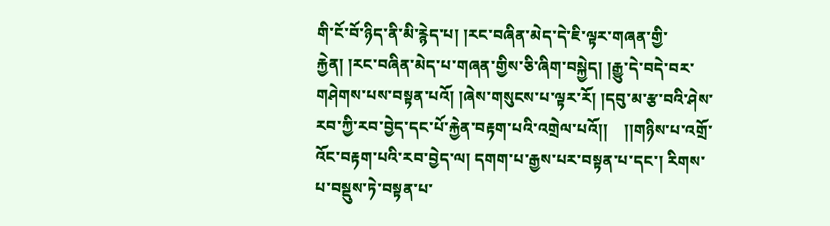གི་ངོ་བོ་ཉིད་ནི་མི་རྙེད་པ། །རང་བཞིན་མེད་དེ་ཇི་ལྟར་གཞན་གྱི་རྐྱེན། །རང་བཞིན་མེད་པ་གཞན་གྱིས་ཅི་ཞིག་བསྐྱེད། །རྒྱུ་དེ་བདེ་བར་གཤེགས་པས་བསྟན་པའོ། །ཞེས་གསུངས་པ་ལྟར་རོ། །དབུ་མ་རྩ་བའི་ཤེས་རབ་ཀྱི་རབ་བྱེད་དང་པོ་རྐྱེན་བརྟག་པའི་འགྲེལ་པའོ།།    །།གཉིས་པ་འགྲོ་འོང་བརྟག་པའི་རབ་བྱེད་ལ། དགག་པ་རྒྱས་པར་བསྟན་པ་དང་། རིགས་པ་བསྡུས་ཏེ་བསྟན་པ་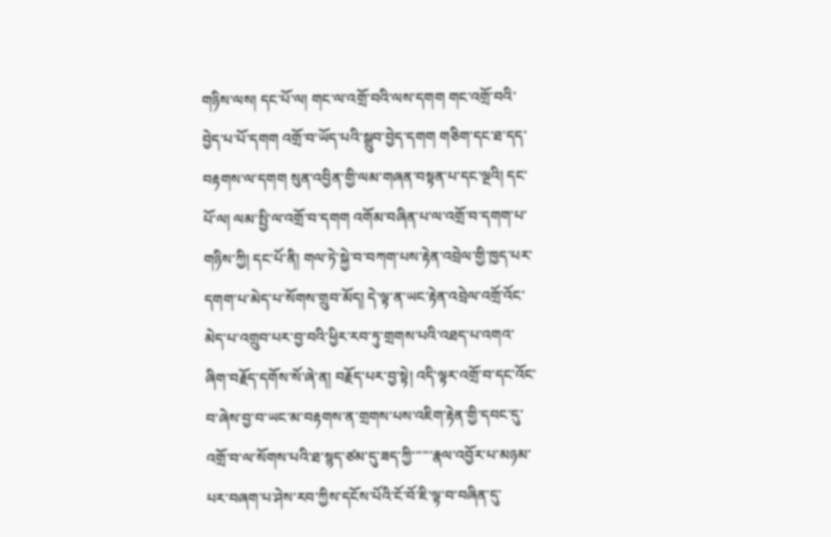གཉིས་ལས། དང་པོ་ལ། གང་ལ་འགྲོ་བའི་ལས་དགག གང་འགྲོ་བའི་བྱེད་པ་པོ་དགག འགྲོ་བ་ཡོད་པའི་སྒྲུབ་བྱེད་དགག གཅིག་དང་ཐ་དད་བརྟགས་ལ་དགག སུན་འབྱིན་གྱི་ལམ་གཞན་བསྟན་པ་དང་ལྔའི། དང་པོ་ལ། ལམ་སྤྱི་ལ་འགྲོ་བ་དགག འགོམ་བཞིན་པ་ལ་འགྲོ་བ་དགག་པ་གཉིས་ཀྱི། དང་པོ་ནི། གལ་ཏེ་སྐྱེ་བ་བཀག་པས་རྟེན་འབྲེལ་གྱི་ཁྱད་པར་དགག་པ་མེད་པ་སོགས་གྲུབ་མོད། དེ་ལྟ་ན་ཡང་རྟེན་འབྲེལ་འགྲོ་འོང་མེད་པ་འགྲུབ་པར་བྱ་བའི་ཕྱིར་རབ་ཏུ་གྲགས་པའི་འཐད་པ་འགའ་ཞིག་བརྗོད་དགོས་སོ་ཞེ་ན། བརྗོད་པར་བྱ་སྟེ། འདི་ལྟར་འགྲོ་བ་དང་འོང་བ་ཞེས་བྱ་བ་ཡང་མ་བརྟགས་ན་གྲགས་པས་འཇིག་རྟེན་གྱི་དབང་དུ་འགྲོ་བ་ལ་སོགས་པའི་ཐ་སྙད་ཙམ་དུ་ཟད་ཀྱི་་་་་་རྣལ་འབྱོར་པ་མཉམ་པར་བཞག་པ་ཤེས་རབ་ཀྱིས་དངོས་པོའི་ངོ་བོ་ཇི་ལྟ་བ་བཞིན་དུ་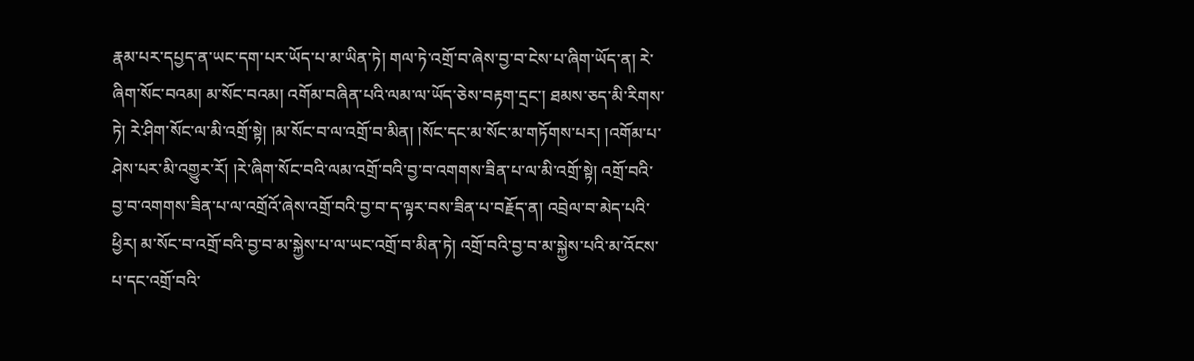རྣམ་པར་དཔྱད་ན་ཡང་དག་པར་ཡོད་པ་མ་ཡིན་ཏེ། གལ་ཏེ་འགྲོ་བ་ཞེས་བྱ་བ་ངེས་པ་ཞིག་ཡོད་ན། རེ་ཞིག་སོང་བའམ། མ་སོང་བའམ། འགོམ་བཞིན་པའི་ལམ་ལ་ཡོད་ཅེས་བརྟག་དྲང་། ཐམས་ཅད་མི་རིགས་ཏེ། རེ་ཤིག་སོང་ལ་མི་འགྲོ་སྟེ། །མ་སོང་བ་ལ་འགྲོ་བ་མིན། །སོང་དང་མ་སོང་མ་གཏོགས་པར། །འགོམ་པ་ཤེས་པར་མི་འགྱུར་རོ། །རེ་ཞིག་སོང་བའི་ལམ་འགྲོ་བའི་བྱ་བ་འགགས་ཟིན་པ་ལ་མི་འགྲོ་སྟེ། འགྲོ་བའི་བྱ་བ་འགགས་ཟིན་པ་ལ་འགྲོའོ་ཞེས་འགྲོ་བའི་བྱ་བ་ད་ལྟར་བས་ཟིན་པ་བརྗོད་ན། འབྲེལ་བ་མེད་པའི་ཕྱིར། མ་སོང་བ་འགྲོ་བའི་བྱ་བ་མ་སྐྱེས་པ་ལ་ཡང་འགྲོ་བ་མིན་ཏེ། འགྲོ་བའི་བྱ་བ་མ་སྐྱེས་པའི་མ་འོངས་པ་དང་འགྲོ་བའི་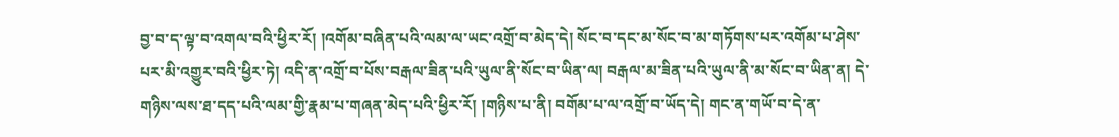བྱ་བ་ད་ལྟ་བ་འགལ་བའི་ཕྱིར་རོ། །འགོམ་བཞིན་པའི་ལམ་ལ་ཡང་འགྲོ་བ་མེད་དེ། སོང་བ་དང་མ་སོང་བ་མ་གཏོགས་པར་འགོམ་པ་ཤེས་པར་མི་འགྱུར་བའི་ཕྱིར་ཏེ། འདི་ན་འགྲོ་བ་པོས་བརྒལ་ཟིན་པའི་ཡུལ་ནི་སོང་བ་ཡིན་ལ། བརྒལ་མ་ཟིན་པའི་ཡུལ་ནི་མ་སོང་བ་ཡིན་ན། དེ་གཉིས་ལས་ཐ་དད་པའི་ལམ་གྱི་རྣམ་པ་གཞན་མེད་པའི་ཕྱིར་རོ། །གཉིས་པ་ནི། བགོམ་པ་ལ་འགྲོ་བ་ཡོད་དེ། གང་ན་གཡོ་བ་དེ་ན་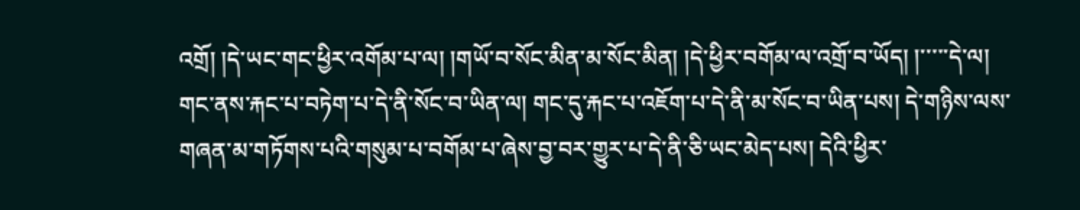འགྲོ། །དེ་ཡང་གང་ཕྱིར་འགོམ་པ་ལ། །གཡོ་བ་སོང་མིན་མ་སོང་མིན། །དེ་ཕྱིར་བགོམ་ལ་འགྲོ་བ་ཡོད། །་་་་་དེ་ལ། གང་ནས་རྐང་པ་བཏེག་པ་དེ་ནི་སོང་བ་ཡིན་ལ། གང་དུ་རྐང་པ་འཇོག་པ་དེ་ནི་མ་སོང་བ་ཡིན་པས། དེ་གཉིས་ལས་གཞན་མ་གཏོགས་པའི་གསུམ་པ་བགོམ་པ་ཞེས་བྱ་བར་གྱུར་པ་དེ་ནི་ཅི་ཡང་མེད་པས། དེའི་ཕྱིར་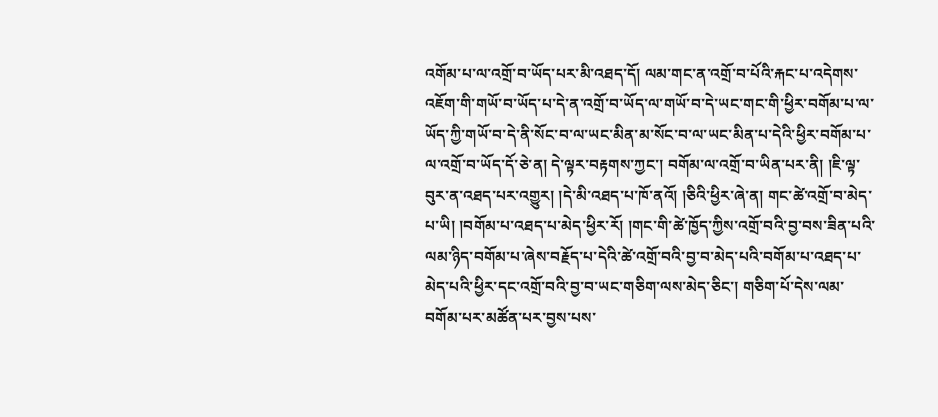འགོམ་པ་ལ་འགྲོ་བ་ཡོད་པར་མི་འཐད་དོ། ལམ་གང་ན་འགྲོ་བ་པོའི་རྐང་པ་འདེགས་འཇོག་གི་གཡོ་བ་ཡོད་པ་དེ་ན་འགྲོ་བ་ཡོད་ལ་གཡོ་བ་དེ་ཡང་གང་གི་ཕྱིར་བགོམ་པ་ལ་ཡོད་ཀྱི་གཡོ་བ་དེ་ནི་སོང་བ་ལ་ཡང་མིན་མ་སོང་བ་ལ་ཡང་མིན་པ་དེའི་ཕྱིར་བགོམ་པ་ལ་འགྲོ་བ་ཡོད་དོ་ཅེ་ན། དེ་ལྟར་བརྟགས་ཀྱང་། བགོམ་ལ་འགྲོ་བ་ཡིན་པར་ནི། །ཇི་ལྟ་བུར་ན་འཐད་པར་འགྱུར། །དེ་མི་འཐད་པ་ཁོ་ནའོ། །ཅིའི་ཕྱིར་ཞེ་ན། གང་ཚེ་འགྲོ་བ་མེད་པ་ཡི། །བགོམ་པ་འཐད་པ་མེད་ཕྱིར་རོ། །གང་གི་ཚེ་ཁྱོད་ཀྱིས་འགྲོ་བའི་བྱ་བས་ཟིན་པའི་ལམ་ཉིད་བགོམ་པ་ཞེས་བརྗོད་པ་དེའི་ཚེ་འགྲོ་བའི་བྱ་བ་མེད་པའི་བགོམ་པ་འཐད་པ་མེད་པའི་ཕྱིར་དང་འགྲོ་བའི་བྱ་བ་ཡང་གཅིག་ལས་མེད་ཅིང་། གཅིག་པོ་དེས་ལམ་བགོམ་པར་མཚོན་པར་བྱས་པས་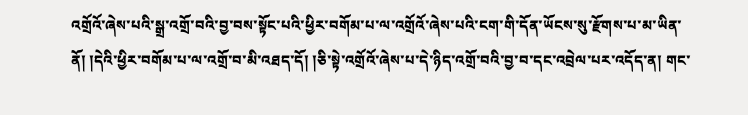འགྲོའོ་ཞེས་པའི་སྒྲ་འགྲོ་བའི་བྱ་བས་སྟོང་པའི་ཕྱིར་བགོམ་པ་ལ་འགྲོའོ་ཞེས་པའི་ངག་གི་དོན་ཡོངས་སུ་རྫོགས་པ་མ་ཡིན་ནོ། །དེའི་ཕྱིར་བགོམ་པ་ལ་འགྲོ་བ་མི་འཐད་དོ། །ཅི་སྟེ་འགྲོའོ་ཞེས་པ་དེ་ཉིད་འགྲོ་བའི་བྱ་བ་དང་འབྲེལ་པར་འདོད་ན། གང་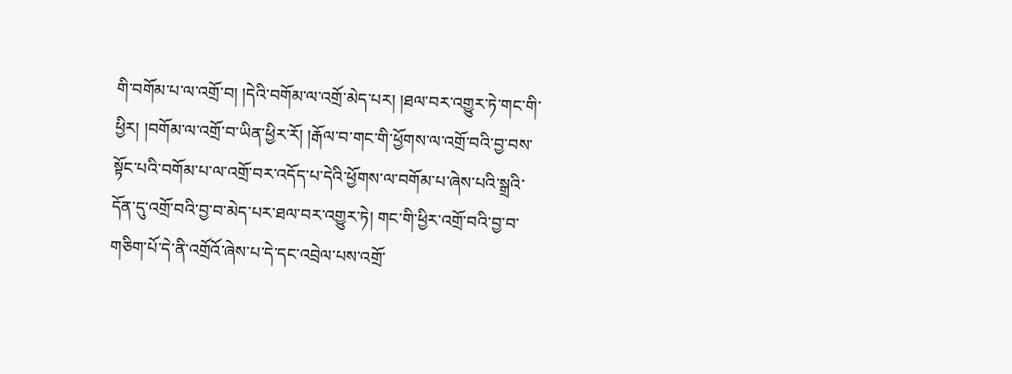གི་བགོམ་པ་ལ་འགྲོ་བ། །དེའི་བགོམ་ལ་འགྲོ་མེད་པར། །ཐལ་བར་འགྱུར་ཏེ་གང་གི་ཕྱིར། །བགོམ་ལ་འགྲོ་བ་ཡིན་ཕྱིར་རོ། །རྒོལ་བ་གང་གི་ཕྱོགས་ལ་འགྲོ་བའི་བྱ་བས་སྟོང་པའི་བགོམ་པ་ལ་འགྲོ་བར་འདོད་པ་དེའི་ཕྱོགས་ལ་བགོམ་པ་ཞེས་པའི་སྒྲའི་དོན་དུ་འགྲོ་བའི་བྱ་བ་མེད་པར་ཐལ་བར་འགྱུར་ཏེ། གང་གི་ཕྱིར་འགྲོ་བའི་བྱ་བ་གཅིག་པོ་དེ་ནི་འགྲོའོ་ཞེས་པ་དེ་དང་འབྲེལ་པས་འགྲོ་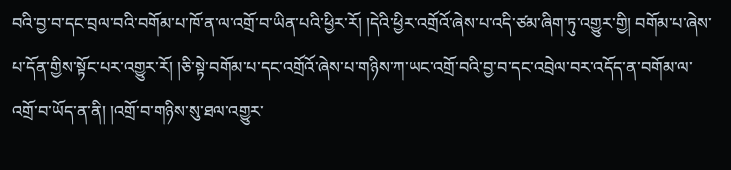བའི་བྱ་བ་དང་བྲལ་བའི་བགོམ་པ་ཁོ་ན་ལ་འགྲོ་བ་ཡིན་པའི་ཕྱིར་རོ། །དེའི་ཕྱིར་འགྲོའོ་ཞེས་པ་འདི་ཙམ་ཞིག་ཏུ་འགྱུར་གྱི། བགོམ་པ་ཞེས་པ་དོན་གྱིས་སྟོང་པར་འགྱུར་རོ། །ཅི་སྟེ་བགོམ་པ་དང་འགྲོའོ་ཞེས་པ་གཉིས་ཀ་ཡང་འགྲོ་བའི་བྱ་བ་དང་འབྲེལ་བར་འདོད་ན་བགོམ་ལ་འགྲོ་བ་ཡོད་ན་ནི། །འགྲོ་བ་གཉིས་སུ་ཐལ་འགྱུར་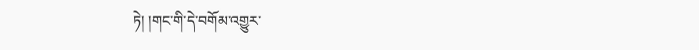ཏེ། །གང་གི་དེ་བགོམ་འགྱུར་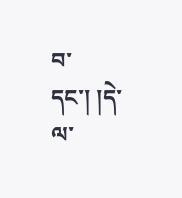བ་དང་། །དེ་ལ་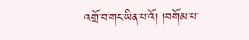འགྲོ་བ་གང་ཡིན་པ་འོ། །བགོམ་པ་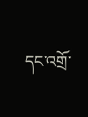དང་འགྲོ་